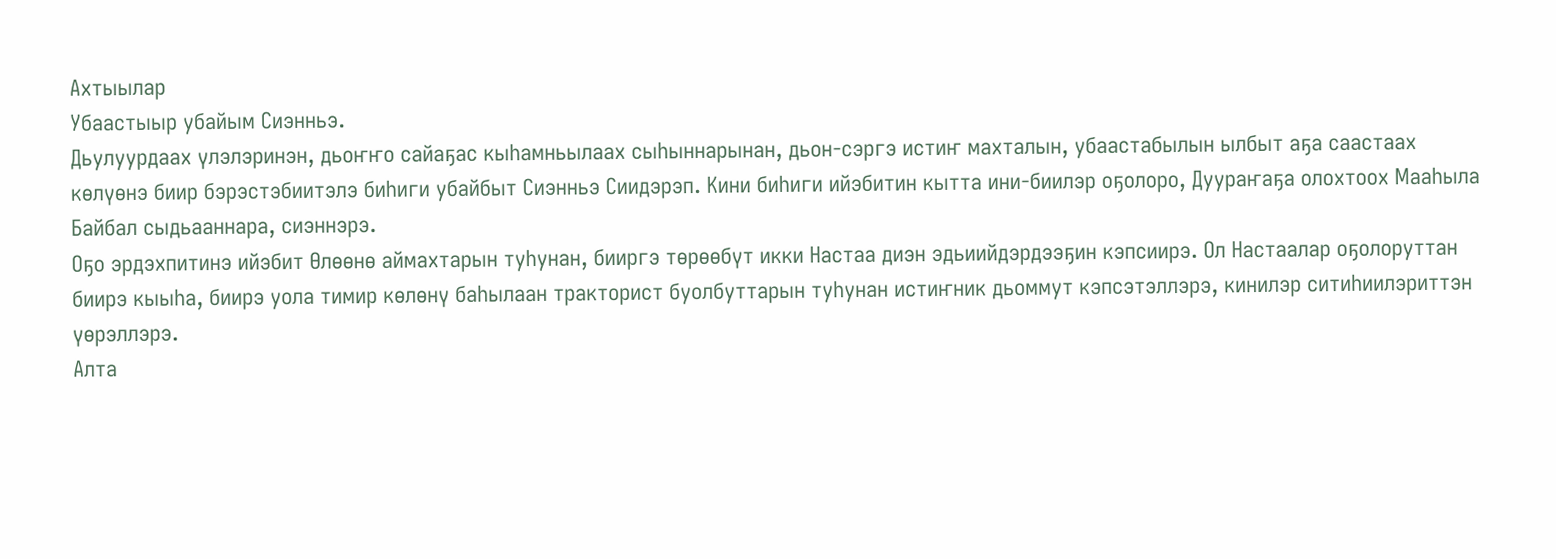Ахтыылар
Убаастыыр убайым Сиэнньэ.
Дьулуурдаах үлэлэринэн, дьоҥҥо сайаҕас кыһамньылаах сыһыннарынан, дьон-сэргэ истиҥ махталын, убаастабылын ылбыт аҕа саастаах көлүөнэ биир бэрэстэбиитэлэ биһиги убайбыт Сиэнньэ Сиидэрэп. Кини биһиги ийэбитин кытта ини-биилэр оҕолоро, Дуураҥаҕа олохтоох Мааһыла Байбал сыдьааннара, сиэннэрэ.
Оҕо эрдэхпитинэ ийэбит Өлөөнө аймахтарын туһунан, бииргэ төрөөбүт икки Настаа диэн эдьиийдэрдээҕин кэпсиирэ. Ол Настаалар оҕолоруттан биирэ кыыһа, биирэ уола тимир көлөнү баһылаан тракторист буолбуттарын туһунан истиҥник дьоммут кэпсэтэллэрэ, кинилэр ситиһиилэриттэн үөрэллэрэ.
Алта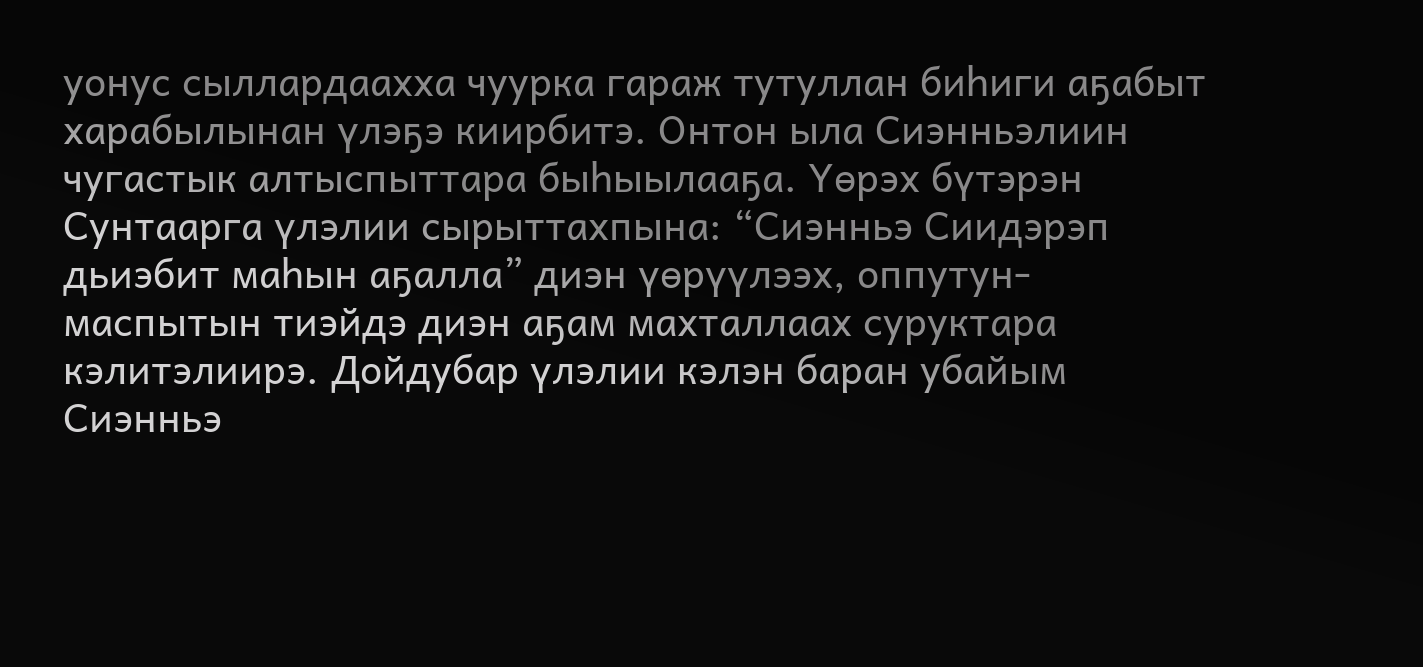уонус сыллардаахха чуурка гараж тутуллан биһиги аҕабыт харабылынан үлэҕэ киирбитэ. Онтон ыла Сиэнньэлиин чугастык алтыспыттара быһыылааҕа. Үөрэх бүтэрэн Сунтаарга үлэлии сырыттахпына: “Сиэнньэ Сиидэрэп дьиэбит маһын аҕалла” диэн үөрүүлээх, оппутун-маспытын тиэйдэ диэн аҕам махталлаах суруктара кэлитэлиирэ. Дойдубар үлэлии кэлэн баран убайым Сиэнньэ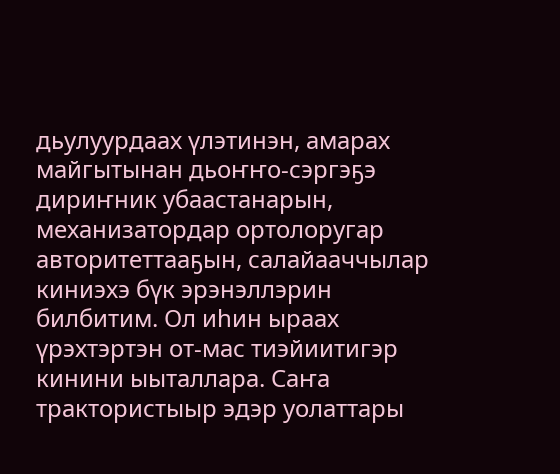дьулуурдаах үлэтинэн, амарах майгытынан дьоҥҥо-сэргэҕэ дириҥник убаастанарын, механизатордар ортолоругар авторитеттааҕын, салайааччылар киниэхэ бүк эрэнэллэрин билбитим. Ол иһин ыраах үрэхтэртэн от-мас тиэйиитигэр кинини ыыталлара. Саҥа трактористыыр эдэр уолаттары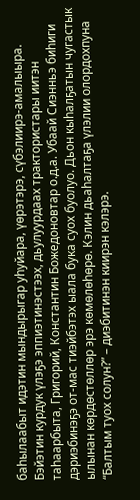баһылаабыт идэтин мындырыгар уһуйара, үөрэтэрэ, сүбэлиирэ-амалыыра. Бэйэтин курдук үлэҕэ эппиэтинэстээх, дьулуурдаах трактористары иитэн таһаарбыта, Григорий, Константин Божедоновтар о.д.а. Убаай Сиэнньэ биһиги дэриэбинэҕэ от-мас тиэйбэтэх ыала бука суох буолуо. Дьон кыһалҕатын чугастык ылынан көрдөстөллөр эрэ көмөлөһөрө. Кэлин дьаһалтаҕа үлэлии олордохпуна “Балтым туох солун?” – диэбитинэн киирэн кэлэрэ.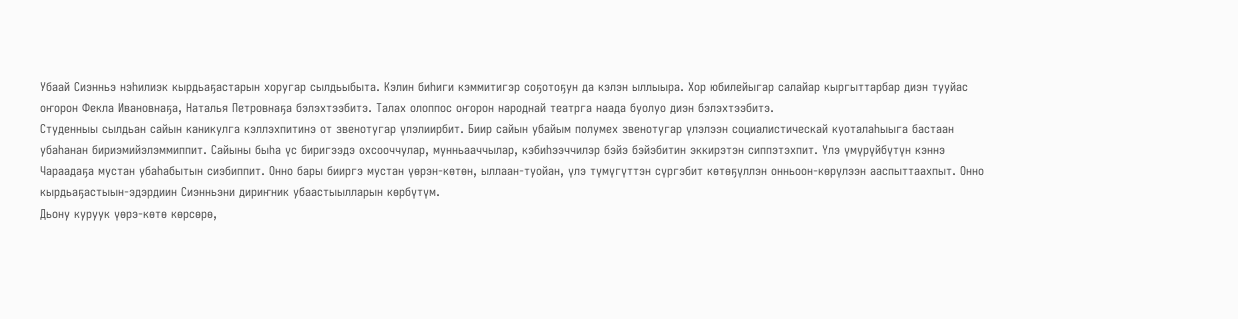Убаай Сиэнньэ нэһилиэк кырдьаҕастарын хоругар сылдьыбыта. Кэлин биһиги кэммитигэр соҕотоҕун да кэлэн ыллыыра. Хор юбилейыгар салайар кыргыттарбар диэн тууйас оҥорон Фекла Ивановнаҕа, Наталья Петровнаҕа бэлэхтээбитэ. Талах олоппос оҥорон народнай театрга наада буолуо диэн бэлэхтээбитэ.
Студенныы сылдьан сайын каникулга кэллэхпитинэ от звенотугар үлэлиирбит. Биир сайын убайым полумех звенотугар үлэлээн социалистическай куоталаһыыга бастаан убаһанан бириэмийэлэммиппит. Сайыны быһа үс биригээдэ охсооччулар, мунньааччылар, кэбиһээччилэр бэйэ бэйэбитин эккирэтэн сиппэтэхпит. Үлэ үмүрүйбүтүн кэннэ Чараадаҕа мустан убаһабытын сиэбиппит. Онно бары бииргэ мустан үөрэн-көтөн, ыллаан-туойан, үлэ түмүгүттэн сүргэбит көтөҕүллэн онньоон-көрүлээн ааспыттаахпыт. Онно кырдьаҕастыын-эдэрдиин Сиэнньэни дириҥник убаастыылларын көрбүтүм.
Дьону куруук үөрэ-көтө көрсөрө,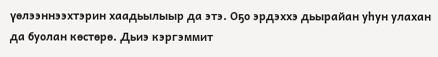үөлээннээхтэрин хаадьылыыр да этэ. Оҕо эрдэххэ дьырайан уһун улахан да буолан көстөрө. Дьиэ кэргэммит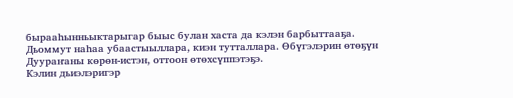бырааһынньыктарыгар быыс булан хаста да кэлэн барбыттааҕа. Дьоммут наһаа убаастыыллара, киэн тутталлара. Өбүгэлэрин өтөҕүн Дуураҥаны көрөн-истэн, оттоон өтөхсүппэтэҕэ.
Кэлин дьиэлэригэр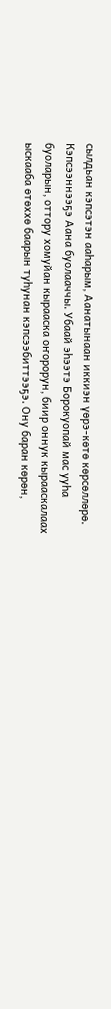сылдьан кэпсэтэн ааһарым, Аанатынаан иккиэн үөрэ-көтө көрсөллөрө. Кэпсээннээҕэ Аана буолааччы. Убаай эһээтэ Борокуопай мас ууһа буоларын, оттору хомуйан кырааска оҥорорун, биир оннук кырааскалаах ыскааба өтөххө баарын туһунан кэпсээбиттээҕэ. Ону баран көрөн,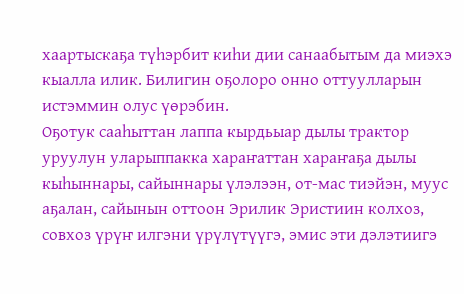хаартыскаҕа түһэрбит киһи дии санаабытым да миэхэ кыалла илик. Билигин оҕолоро онно оттуулларын истэммин олус үөрэбин.
Оҕотук сааһыттан лаппа кырдьыар дылы трактор уруулун уларыппакка хараҥаттан хараҥаҕа дылы кыһыннары, сайыннары үлэлээн, от-мас тиэйэн, муус аҕалан, сайынын оттоон Эрилик Эристиин колхоз, совхоз үрүҥ илгэни үрүлүтүүгэ, эмис эти дэлэтиигэ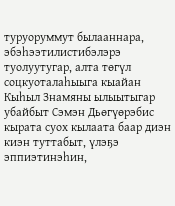туруоруммут былааннара, эбэһээтилистибэлэрэ туолуутугар, алта төгүл соцкуоталаһыыга кыайан Кыһыл Знамяны ылыытыгар убайбыт Сэмэн Дьөгүөрэбис кырата суох кылаата баар диэн киэн туттабыт, үлэҕэ эппиэтинэһин,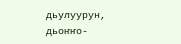дьулуурун, дьоҥҥо-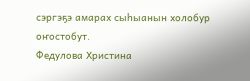сэргэҕэ амарах сыһыанын холобур оҥостобут.
Федулова Христина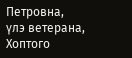Петровна,
үлэ ветерана, Хоптого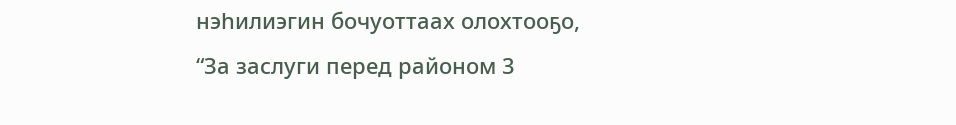нэһилиэгин бочуоттаах олохтооҕо,
“За заслуги перед районом 3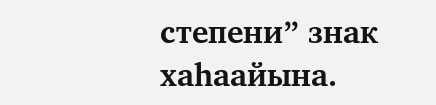степени” знак хаһаайына.